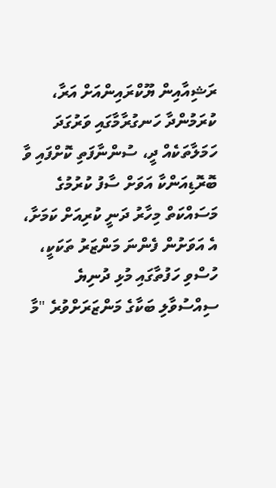ރަޝިއާއިން ޔޫކްރައިންއަށް އަރާ، ކުރަމުންދާ ހަނގުރާމާގައި ވަރުގަދަ ހަމަލާތަކެއް ދީ، ސުންނާފަތި ކޮށްފައި ވާ ބޮރޮޑިއަންކާ އަވަށް ސާފު ކުރުމުގެ މަސައްކަތް މިހާރު ދަނީ ކުރިއަށް ކަމަށާ، އެ އަވަށުން ފެންނަ މަންޒަރު ތަކަކީ، ހުސްވި ހަފުތާގައި މުޅި ދުނިޔެ ސިއްސުވާލި ބަކާގެ މަންޒަރަށްވުރެ "މާ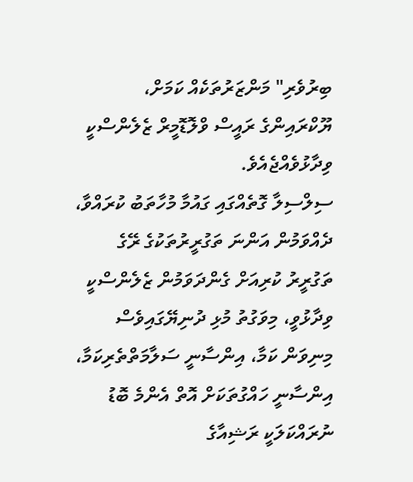ބިރުވެރި" މަންޒަރުތަކެއް ކަމަށް، ޔޫކްރައިންގެ ރައީސް ވްލޮޑޮމީރް ޒެލެންސްކީ ވިދާޅުވެއްޖެއެވެ.
ސިލްސިލާ ގޮތެއްގައި ގައުމާ މުހާތަބު ކުރައްވާ، ދެއްވަމުން އަންނަ ތަގުރީރުތަކުގެ ރޭގެ ތަގުރީރު ކުރިއަށް ގެންދަވަމުން ޒެލެންސްކީ ވިދާޅުވީ، މިވަގުތު މުޅި ދުނިޔޭގައިވެސް މިނިވަން ކަމާ، އިންސާނީ ސަލާމަތްތެރިކަމާ، އިންސާނީ ހައްގުތަކަށް އޮތް އެންމެ ބޮޑު ނުރައްކަލަކީ ރަޝިއާގެ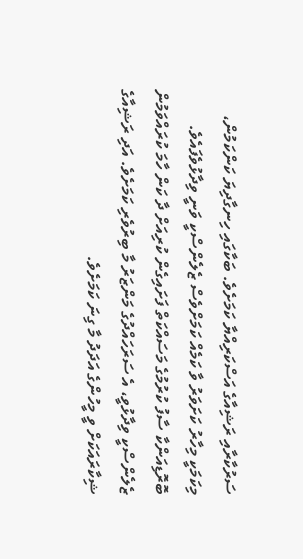ސަރުކާރާއި ރަޝިއާގެ އަސްކަރިއްޔާ ކަމަށެވެ. ބަކާގައި ހިނގާދިޔަ ކަންކަމުން، މިކަމަކީ މިހާރު ކަށަވަރު ވާ ކަމެއް ކަމަށްވެސް ޒެލެންސްކީ ވަނީ ވިދާޅުވެފައެވެ.
ބޮރޮޑިއަންކާ ސާފު ކުރުމުގެ މަސައްކަތް ފަށައިގެން ކުރިއަށް ދާ ކަން ހާމަ ކުރައްވަމުން ޒެލެންސްކީ ވިދާޅުވީ، އެ ސަރަހައްދުގެ މަންޒަރު މާ ބިރުވެރި ކަމަށެވެ. އަދި ރަޝިއާގެ ޝިކާރައަކަށް ވީ މީހުންގެ އަދަދު މާ ގިނަ ކަމަށެވެ.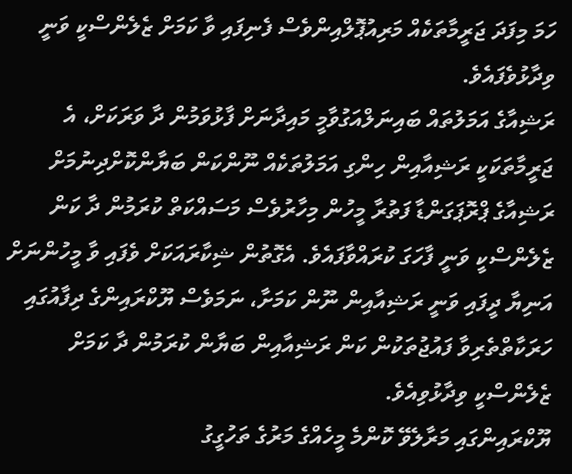ހަމަ މިފަދަ ޖަރީމާތަކެއް މަރިއުޕޮލްއިންވެސް ފެނިފައި ވާ ކަމަށް ޒެލެންސްކީ ވަނީ ވިދާޅުވެފައެވެ.
ރަޝިއާގެ އަމަލުތައް ބައިނަލްއަގުވާމީ މައިދާނަށް ފާޅުވަމުން ދާ ވަރަކަށް، އެ ޖަރީމާތަކަކީ ރަޝިއާއިން ހިންގި އަމަލުތަކެއް ނޫންކަން ބަޔާންކޮށްދިނުމަށް ރަޝިއާގެ ޕްރޮޕަގަންޑާ ފަތުރާ މީހުން މިހާރުވެސް މަސައްކަތް ކުރަމުން ދާ ކަން ޒެލެންސްކީ ވަނީ ފާހަގަ ކުރައްވާފައެވެ. އެގޮތުން ޝިކާރައަކަށް ވެފައި ވާ މީހުންނަށް އަނިޔާ ދީފައި ވަނީ ރަޝިއާއިން ނޫން ކަމަށާ، ނަމަވެސް ޔޫކްރައިންގެ ދިފާއުގައި ހަރަކާތްތެރިވާ ފައުޖުތަކުން ކަން ރަޝިއާއިން ބަޔާން ކުރަމުން ދާ ކަމަށް ޒެލެންސްކީ ވިދާޅުވިއެވެ.
ޔޫކްރައިންގައި މަރާލެވޭ ކޮންމެ މީހެއްގެ މަރުގެ ތަހުގީގު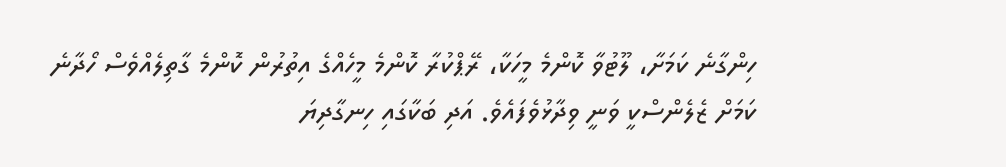ހިންގާނެ ކަމަށާ، ލޫޓުވާ ކޮންމެ މީހަކާ، ރޭޕްކުރާ ކޮންމެ މީހެއްގެ އިތުރުން ކޮންމެ ގާތިލެއްވެސް ހޯދާނެ ކަމަށް ޒެލެންސްކީ ވަނީ ވިދާޅުވެފައެވެ. އަދި ބަކާގައި ހިނގާދިޔަ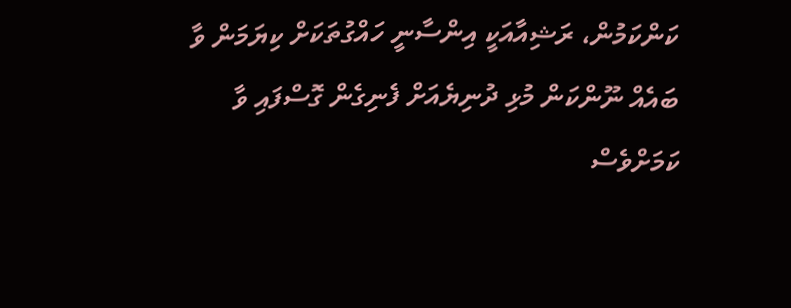ކަންކަމުން، ރަޝިއާއަކީ އިންސާނީ ހައްގުތަކަށް ކިޔަމަން ވާ ބައެއް ނޫންކަން މުޅި ދުނިޔެއަށް ފެނިގެން ގޮސްފައި ވާ ކަމަށްވެސް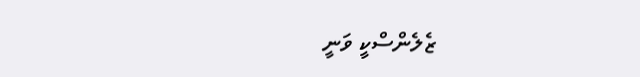ޒެލެންސްކީ ވަނީ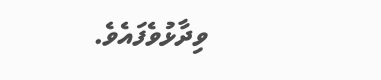ވިދާޅުވެފައެވެ.